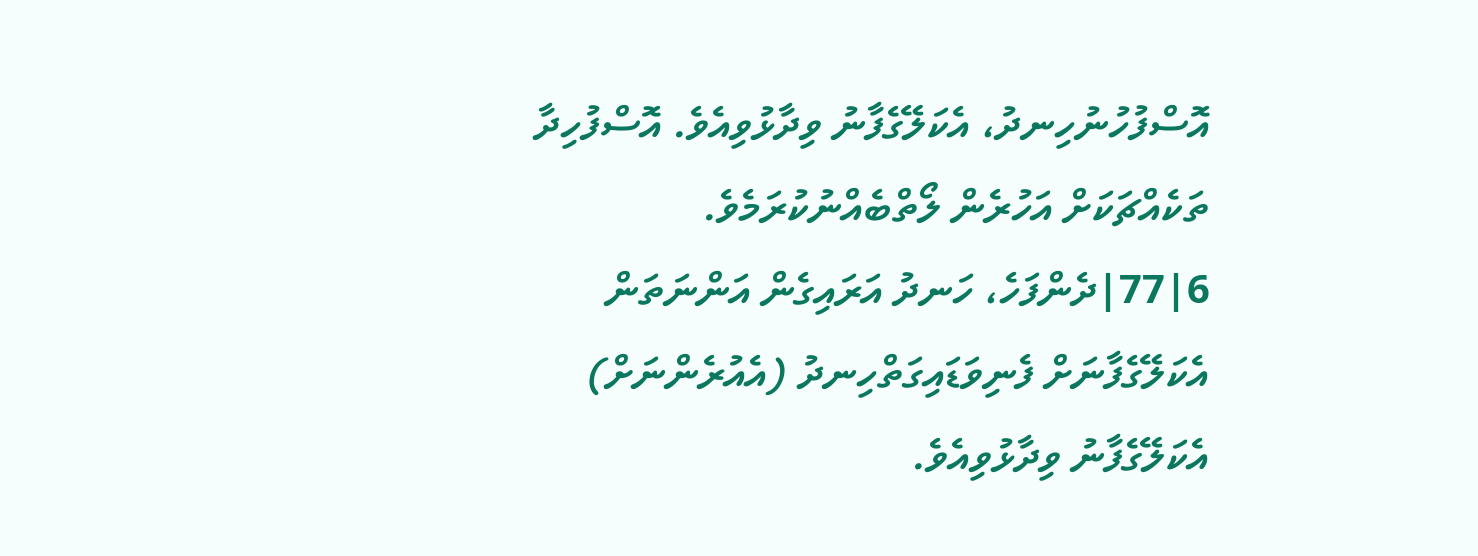އޮސްފުހުނުހިނދު، އެކަލޭގެފާނު ވިދާޅުވިއެވެ. އޮސްފުހިދާ ތަކެއްޗަކަށް އަހުރެން ލޯތްބެއްނުކުރަމެވެ. 6|77|ދެންފަހެ، ހަނދު އަރައިގެން އަންނަތަން އެކަލޭގެފާނަށް ފެނިވަޑައިގަތްހިނދު (އެއުރެންނަށް) އެކަލޭގެފާނު ވިދާޅުވިއެވެ.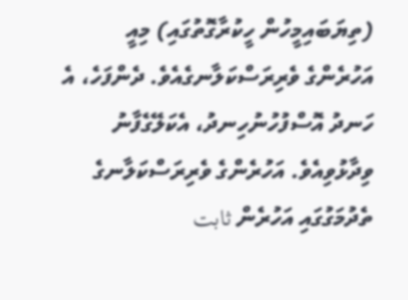(ތިޔަބައިމީހުން ހީކުރާގޮތުގައި) މިއީ އަހުރެންގެ ވެރިރަސްކަލާނގެއެވެ. ދެންފަހެ، އެ ހަނދު އޮސްފުހުނުހިނދު، އެކަލޭގެފާނު ވިދާޅުވިއެވެ. އަހުރެންގެ ވެރިރަސްކަލާނގެ ތެދުމަގުގައި އަހުރެން ثابت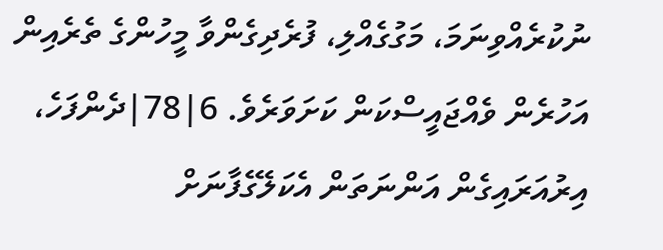ނުކުރެއްވިނަމަ، މަގުގެއްލި، ފުރެދިގެންވާ މީހުންގެ ތެރެއިން އަހުރެން ވެއްޖައީސްކަން ކަށަވަރެވެ. 6|78|ދެންފަހެ، އިރުއަރައިގެން އަންނަތަން އެކަލޭގެފާނަށް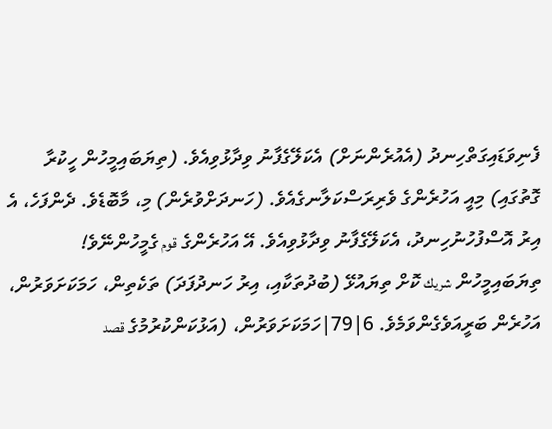ފެނިވަޑައިގަތްހިނދު (އެއުރެންނަށް) އެކަލޭގެފާނު ވިދާޅުވިއެވެ. (ތިޔަބައިމީހުން ހީކުރާ ގޮތުގައި) މިއީ އަހުރެންގެ ވެރިރަސްކަލާނގެއެވެ. (ހަނދަށްވުރެން) މި، މާބޮޑެވެ. ދެންފަހެ، އެ އިރު އޮސްފުހުނުހިނދު، އެކަލޭގެފާނު ވިދާޅުވިއެވެ. އޭ އަހުރެންގެ قوم ގެމީހުންނޭވެ! ތިޔަބައިމީހުން شريك ކޮށް ތިޔައުޅޭ (ބުދުތަކާއި، އިރު ހަނދުފަދަ) ތަކެތިން، ހަމަކަށަވަރުން، އަހުރެން ބަރީއަވެގެންވަމެވެ. 6|79|ހަމަކަށަވަރުން، (އަޅުކަންކުރުމުގެ قصد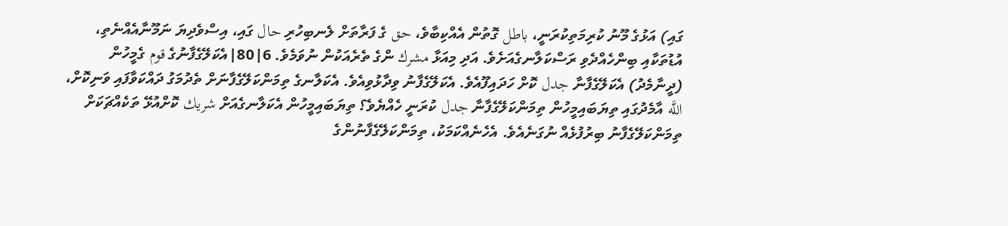ގައި) އަޅުގެ މޫނު ކުރިމަތިކުރަނީ، باطل ގޮތުން އެއްކިބާވެ، حق ގެ ފަރާތަށް ލެނބިހުރި حال ގައި، އިސްވެދިޔަ ނަމޫނާއެއްނެތި، އުޑުތަކާއި ބިންހެއްދެވި ރަސްކަލާނގެއަށެވެ. އަދި މިއަޅާ مشرك ންގެ ތެރެއަކުން ނުވަމެވެ. 6|80|އެކަލޭގެފާނުގެ قوم ގެމީހުން (ދީނާމެދު) އެކަލޭގެފާނާ جدل ކޮށް ހަދައިފޫއެވެ. އެކަލޭގެފާނު ވިދާޅުވިއެވެ. އެކަލާނގެ ތިމަންކަލޭގެފާނަށް ތެދުމަގު ދައްކަވާފައި ވަނިކޮށް، اللَّه އާމެދުގައި ތިޔަބައިމީހުން ތިމަންކަލޭގެފާނާ جدل ކުރަނީ ހެއްޔެވެ؟ ތިޔަބައިމީހުން އެކަލާނގެއަށް شريك ކޮށްއުޅޭ ތަކެއްޗަކަށް ތިމަންކަލޭގެފާނު ބިރުފުޅެއް ނުގަނެއެވެ. އެހެނެއްކަމަކު، ތިމަންކަލޭގެފާނުންގެ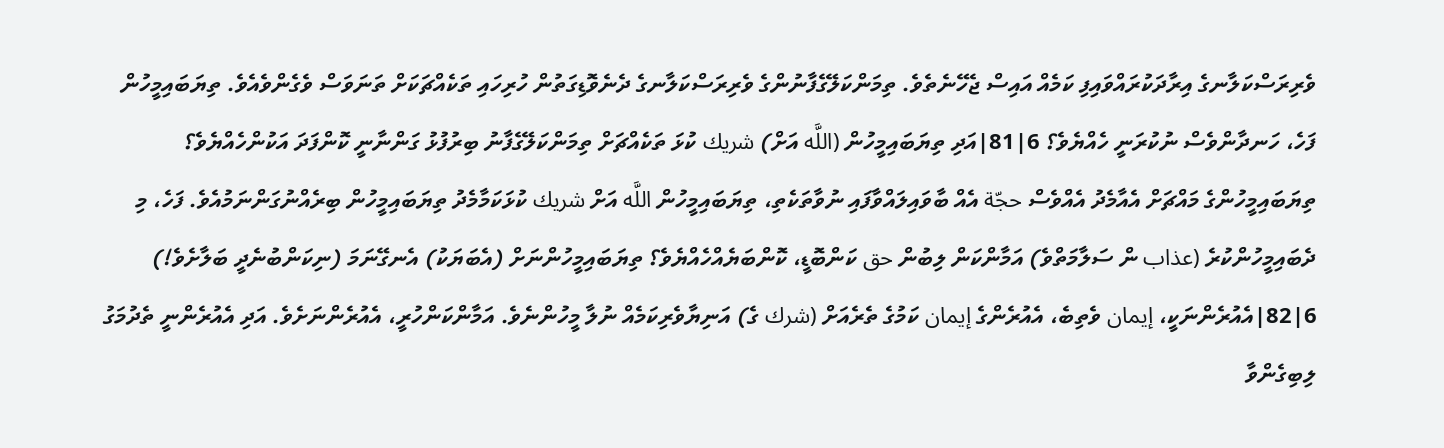ވެރިރަސްކަލާނގެ އިރާދަކުރައްވައިފި ކަމެއް އައިސް ޖެހޭނެތެވެ. ތިމަންކަލޭގެފާނުންގެ ވެރިރަސްކަލާނގެ ދެނެވޮޑިގަތުން ހުރިހައި ތަކެއްޗަކަށް ތަނަވަސް ވެގެންވެއެވެ. ތިޔަބައިމީހުން ފަހެ، ހަނދާންވެސް ނުކުރަނީ ހެއްޔެވެ؟ 6|81|އަދި ތިޔަބައިމީހުން (اللَّه އަށް) شريك ކުޅަ ތަކެއްޗަށް ތިމަންކަލޭގެފާނު ބިރުފުޅު ގަންނާނީ ކޮންފަދަ އަކުންހެއްޔެވެ؟ ތިޔަބައިމީހުންގެ މައްޗަށް އެއާމެދު އެއްވެސް حجّة އެއް ބާވައިލައްވާފައި ނުވާތަކެތި، ތިޔަބައިމީހުން اللَّه އަށް شريك ކުޅަކަމާމެދު ތިޔަބައިމީހުން ބިރެއްނުގަންނަމުއެވެ. ފަހެ، މި ދެބައިމީހުންކުރެ (عذاب ން ސަލާމަތްވެ) އަމާންކަން ލިބުން حق ކަންބޮޑީ، ކޮންބަޔެއްހެއްޔެވެ؟ ތިޔަބައިމީހުންނަށް (އެބަޔަކު) އެނގޭނަމަ (ނިކަންބުނެދީ ބަލާށެވެ!) 6|82|އެއުރެންނަކީ، إيمان ވެތިބެ، އެއުރެންގެ إيمان ކަމުގެ ތެރެއަށް (شرك ގެ) އަނިޔާވެރިކަމެއް ނުލާ މީހުންނެވެ. އަމާންކަންހުރީ، އެއުރެންނަށެވެ. އަދި އެއުރެންނީ ތެދުމަގު ލިބިގެންވާ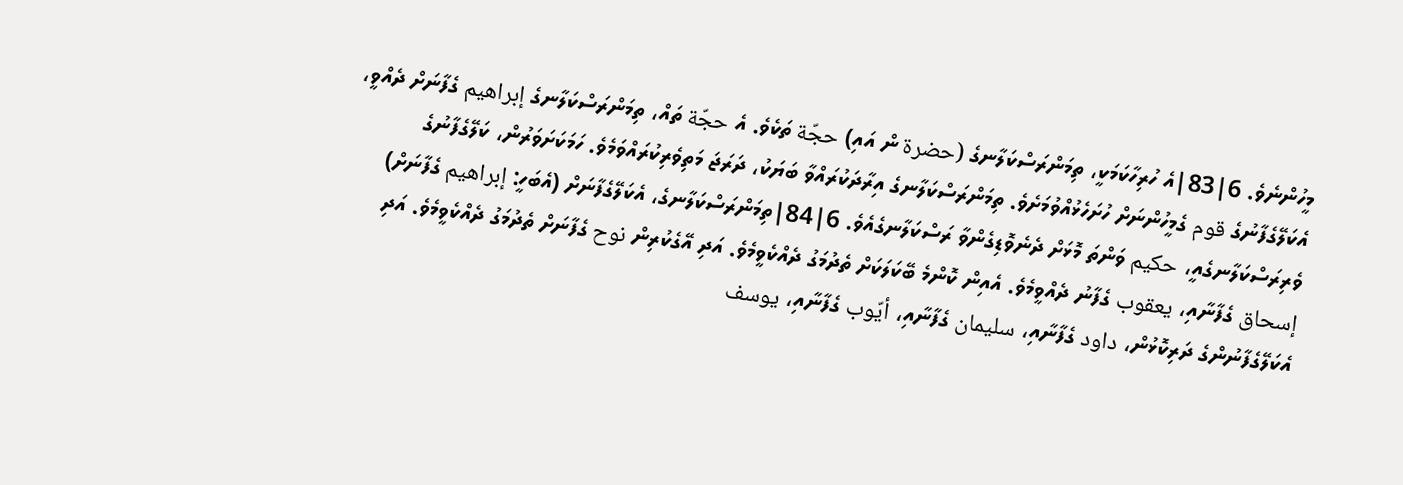މީހުންނެވެ. 6|83|އެ ހުރިހާކަމަކީ، ތިމަންރަސްކަލާނގެ (حضرة ން އައި) حجّة ތަކެވެ. އެ حجّة ތައް، ތިމަންރަސްކަލާނގެ إبراهيم ގެފާނަށް ދެއްވީ، އެކަލޭގެފާނުގެ قوم ގެމީހުންނަށް ހުށަހެޅުއްވުމަށެވެ. ތިމަންރަސްކަލާނގެ އިރާދަކުރައްވާ ބަޔަކު، ދަރަޖަ މަތިވެރިކުރައްވަމެވެ. ހަމަކަށަވަރުން، ކަލޭގެފާނުގެ ވެރިރަސްކަލާނގެއީ، حكيم ވަންތަ މޮޅަށް ދެނެވޮޑިގެންވާ ރަސްކަލާނގެއެވެ. 6|84|ތިމަންރަސްކަލާނގެ، އެކަލޭގެފާނަށް (އެބަހީ: إبراهيم ގެފާނަށް) إسحاق ގެފާނާއި، يعقوب ގެފާނު ދެއްވީމެވެ. އެއިން ކޮންމެ ބޭކަލަކަށް ތެދުމަގު ދެއްކެވީމެވެ. އަދި އޭގެކުރިން نوح ގެފާނަށް ތެދުމަގު ދެއްކެވީމެވެ. އަދި އެކަލޭގެފާނުންގެ ދަރިކޮޅުން، داود ގެފާނާއި، سليمان ގެފާނާއި، أيّوب ގެފާނާއި، يوسف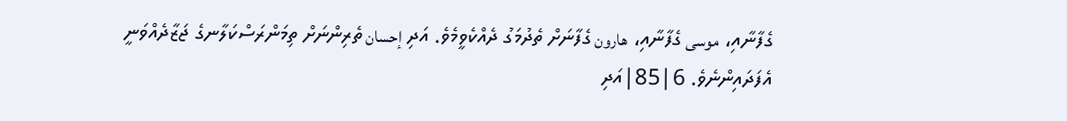ގެފާނާއި، موسى ގެފާނާއި، هارون ގެފާނަށް ތެދުމަގު ދެއްކެވީމެވެ. އަދި إحسان ތެރިންނަށް ތިމަންރަސްކަލާނގެ ޖަޒާދެއްވަނީ އެފަދައިންނެވެ. 6|85|އަދި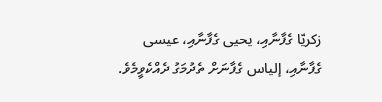زكريّا ގެފާނާއި، يحيى ގެފާނާއި، عيسى ގެފާނާއި، إلياس ގެފާނަށް ތެދުމަގު ދެއްކެވީމެވެ.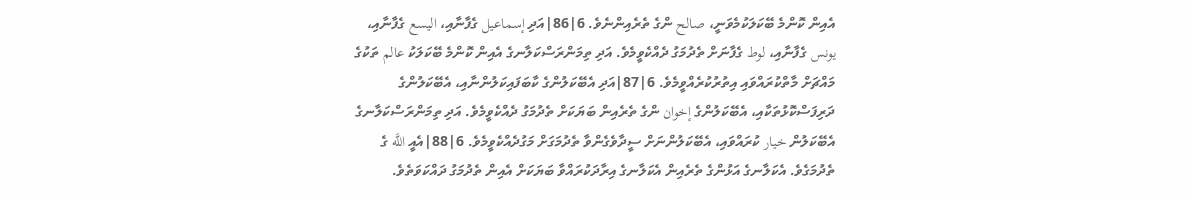އެއިން ކޮންމެ ބޭކަލަކުމެވަނީ، صالح ންގެ ތެރެއިންނެވެ. 6|86|އަދި إسماعيل ގެފާނާއި، اليسع ގެފާނާއި، يونس ގެފާނާއި، لوط ގެފާނަށް ތެދުމަގު ދެއްކެވީމެވެ. އަދި ތިމަންރަސްކަލާނގެ އެއިން ކޮންމެ ބޭކަލަކު عالم ތަކުގެ މައްޗަށް މާތްކުރައްވައި އިތުރުކުރެއްވީމެވެ. 6|87|އަދި އެބޭކަލުންގެ ކާބަފައިކަލުންނާއި، އެބޭކަލުންގެ ދަރިފަސްކޮޅުތަކާއި، އެބޭކަލުންގެ إخوان ންގެ ތެރެއިން ބަޔަކަށް ތެދުމަގު ދެއްކެވީމެވެ. އަދި ތިމަންރަސްކަލާނގެ އެބޭކަލުން خيار ކުރައްވައި، އެބޭކަލުންނަށް ސީދާވެގެންވާ ތެދުމަގަށް މަގުދެއްކެވީމެވެ. 6|88|އެއީ اللَّه ގެ ތެދުމަގެވެ. އެކަލާނގެ އަޅުންގެ ތެރެއިން އެކަލާނގެ އިރާދަކުރައްވާ ބަޔަކަށް އެއިން ތެދުމަގު ދައްކަވަތެވެ.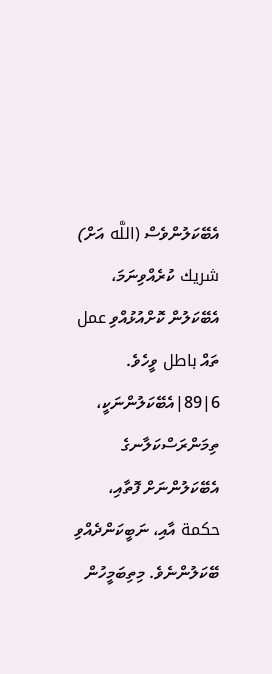އެބޭކަލުންވެސް (اللَّه އަށް) شريك ކުރެއްވިނަމަ، އެބޭކަލުން ކޮށްއުޅުއްވި عمل ތައް باطل ވީހެވެ. 6|89|އެބޭކަލުންނަކީ، ތިމަންރަސްކަލާނގެ އެބޭކަލުންނަށް ފޮތާއި، حكمة އާއި، ނަބީކަންދެއްވި ބޭކަލުންނެވެ. މިތިބަމީހުން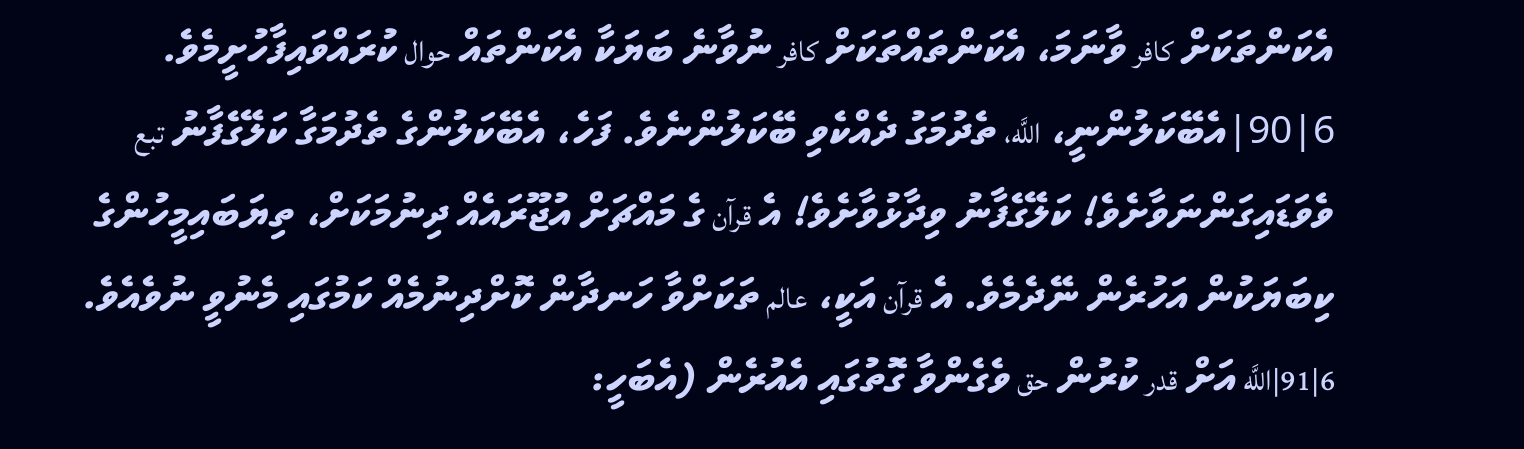އެކަންތަކަށް كافر ވާނަމަ، އެކަންތައްތަކަށް كافر ނުވާނެ ބަޔަކާ އެކަންތައް حوال ކުރައްވައިފާހުށީމެވެ. 6|90|އެބޭކަލުންނީ، اللَّه، ތެދުމަގު ދެއްކެވި ބޭކަލުންނެވެ. ފަހެ، އެބޭކަލުންގެ ތެދުމަގާ ކަލޭގެފާނު تبع ވެވަޑައިގަންނަވާށެވެ! ކަލޭގެފާނު ވިދާޅުވާށެވެ! އެ قرآن ގެ މައްޗަށް އުޖޫރައެއް ދިނުމަކަށް، ތިޔަބައިމީހުންގެ ކިބަޔަކުން އަހުރެން ނޭދެމެވެ. އެ قرآن އަކީ، عالم ތަކަށްވާ ހަނދާން ކޮށްދިނުމެއް ކަމުގައި މެނުވީ ނުވެއެވެ. 6|91|اللَّه އަށް قدر ކުރުން حق ވެގެންވާ ގޮތުގައި އެއުރެން (އެބަހީ: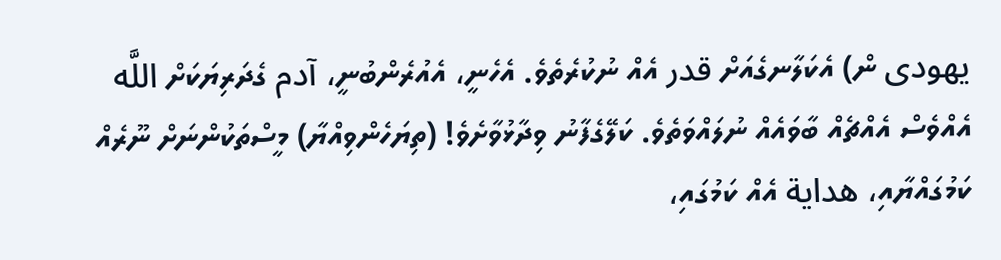يهودى ން) އެކަލާނގެއަށް قدر އެއް ނުކުރެތެވެ. އެހެނީ، އެއުރެންބުނީ، آدم ގެދަރިޔަކަށް اللَّه އެއްވެސް އެއްޗެއް ބާވައެއް ނުލައްވަތެވެ. ކަލޭގެފާނު ވިދާޅުވާށެވެ! (ތިޔަހެންވިއްޔާ) މީސްތަކުންނަށް ނޫރެއް ކަމުގައްޔާއި، هداية އެއް ކަމުގައި،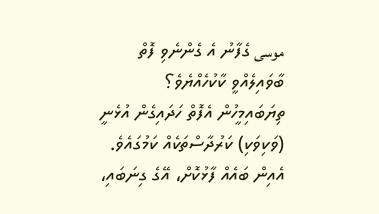موسى ގެފާނު އެ ގެންނެވި ފޮތް ބާވައިލެއްވީ ކާކުހެއްޔެވެ؟ ތިޔަބައިމީހުން އެފޮތް ހަދައިގެން އުޅެނީ (ވަކިވަކި) ކަރުދާސްތަކެއް ކަމުގައެވެ. އެއިން ބައެއް ފާޅުކޮށް، އޭގެ ގިނަބައި،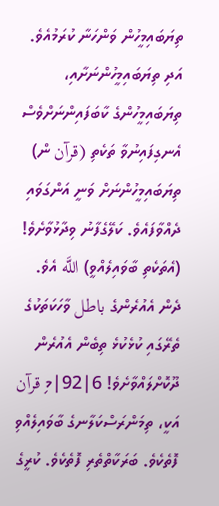ތިޔަބައިމީހުން ވަންހަނާ ކުރަމުއެވެ. އަދި ތިޔަބައިމީހުންނަށާއި، ތިޔަބައިމީހުންގެ ކާބަފައިންނަށްވެސް އެނގިފައިނުވާ ތަކެތި (قرآن ން) ތިޔަބައިމީހުންނަށް ވަނީ އަންގަވައި ދެއްވާފައެވެ. ކަލޭގެފާނު ވިދާޅުވާށެވެ! (އެތަކެތި ބާވައިލެއްވީ) اللَّه އެވެ. ދެން އެއުރެންގެ باطل ވާހަކަތަކުގެ ތެރޭގައި ކުޅެކުޅެ ތިބެން އެއުރެން ދޫކޮށްލައްވާށެވެ! 6|92|މި قرآن އަކީ، ތިމަންރަސްކަލާނގެ ބާވައިލެއްވި ފޮތެކެވެ. ބަރަކާތްތެރި ފޮތެކެވެ. ކުރީގެ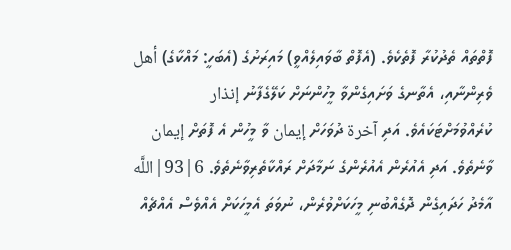ފޮތްތައް ތެދުކުރާ ފޮތެކެވެ. (އެފޮތް ބާވައިލެއްވީ) މައިރަށުގެ (އެބަހީ: މައްކާގެ) أهل ވެރިންނާއި، އެތާނގެ ވަށައިގެންވާ މީހުންނަށް ކަލޭގެފާނު إنذار ކުރެއްވުމަށްޓަކައެވެ. އަދި آخرة ދުވަހަށް إيمان ވާ މީހުން އެ ފޮތަށް إيمان ވާނެތެވެ. އަދި އެއުރެން އެއުރެންގެ ނަމާދަށް ރައްކާތެރިވާނެތެވެ. 6|93|اللَّه އާމެދު ހަދައިގެން ދޮގެއްބުނި މީހަކަށްވުރެން، ނުވަތަ އެމީހަކަށް އެއްވެސް އެއްޗެއް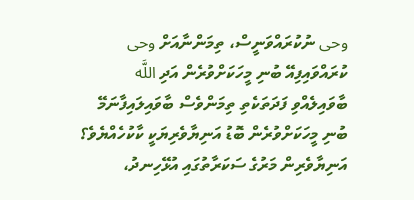وحى ނުކުރައްވަނީސް، ތިމަންނާއަށް وحى ކުރައްވައިފިއޭ ބުނި މީހަކަށްވުރެން އަދި اللَّه ބާވައިލެއްވި ފަދަތަކެތި ތިމަންވެސް ބާވައިލައިފާނަމޭ ބުނި މީހަކަށްވުރެން ބޮޑު އަނިޔާވެރިޔަކީ ކާކުހެއްޔެވެ؟ އަނިޔާވެރިން މަރުގެ ސަކަރާތުގައި އުޅޭހިނދު،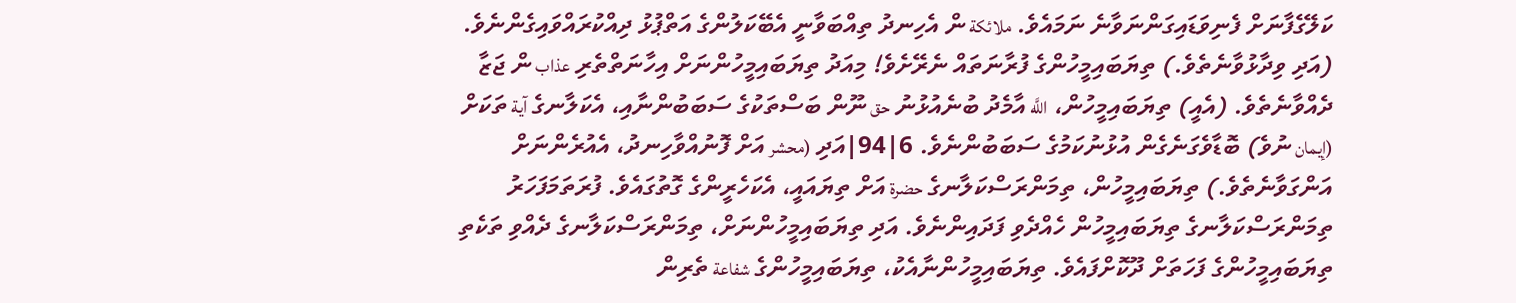ކަލޭގެފާނަށް ފެނިވަޑައިގަންނަވާނެ ނަމައެވެ. ملائكة ން އެހިނދު ތިއްބަވާނީ އެބޭކަލުންގެ އަތްޕުޅު ދިއްކުރައްވައިގެންނެވެ. (އަދި ވިދާޅުވާނެތެވެ.) ތިޔަބައިމީހުންގެ ފުރާނަތައް ނެރޭށެވެ! މިއަދު ތިޔަބައިމީހުންނަށް އިހާނަތްތެރި عذاب ން ޖަޒާ ދެއްވާނެތެވެ. (އެއީ) ތިޔަބައިމީހުން، اللَّه އާމެދު ބުނެއުޅުނު حق ނޫން ބަސްތަކުގެ ސަބަބުންނާއި، އެކަލާނގެ آية ތަކަށް (إيمان ނުވެ) ބޮޑާވެގަނެގެން އުޅުނުކަމުގެ ސަބަބުންނެވެ. 6|94|އަދި (محشر އަށް ފޮނުއްވާހިނދު، އެއުރެންނަށް އަންގަވާނެތެވެ.) ތިޔަބައިމީހުން، ތިމަންރަސްކަލާނގެ حضرة އަށް ތިޔައައީ، އެކަހެރީންގެ ގޮތުގައެވެ. ފުރަތަމަފަހަރު ތިމަންރަސްކަލާނގެ ތިޔަބައިމީހުން ހެއްދެވި ފަދައިންނެވެ. އަދި ތިޔަބައިމީހުންނަށް، ތިމަންރަސްކަލާނގެ ދެއްވި ތަކެތި ތިޔަބައިމީހުންގެ ފަހަތަށް ދޫކޮށްފައެވެ. ތިޔަބައިމީހުންނާއެކު، ތިޔަބައިމީހުންގެ شفاعة ތެރިން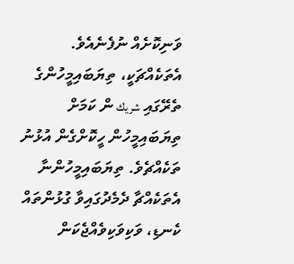ވަނިކޮށެއް ނުފެނެއެވެ. އެތަކެއްޗަކީ، ތިޔަބައިމީހުންގެ ތެރޭގައި شريك ން ކަމަށް ތިޔަބައިމީހުން ހީކޮށްގެން އުޅުނު ތަކެއްޗެވެ. ތިޔަބައިމީހުންނާ އެތަކެއްޗާ ދެމެދުގައިވާ ގުޅުންތައް ކެނޑި، ވަކިވަކިވެއްޖެކަން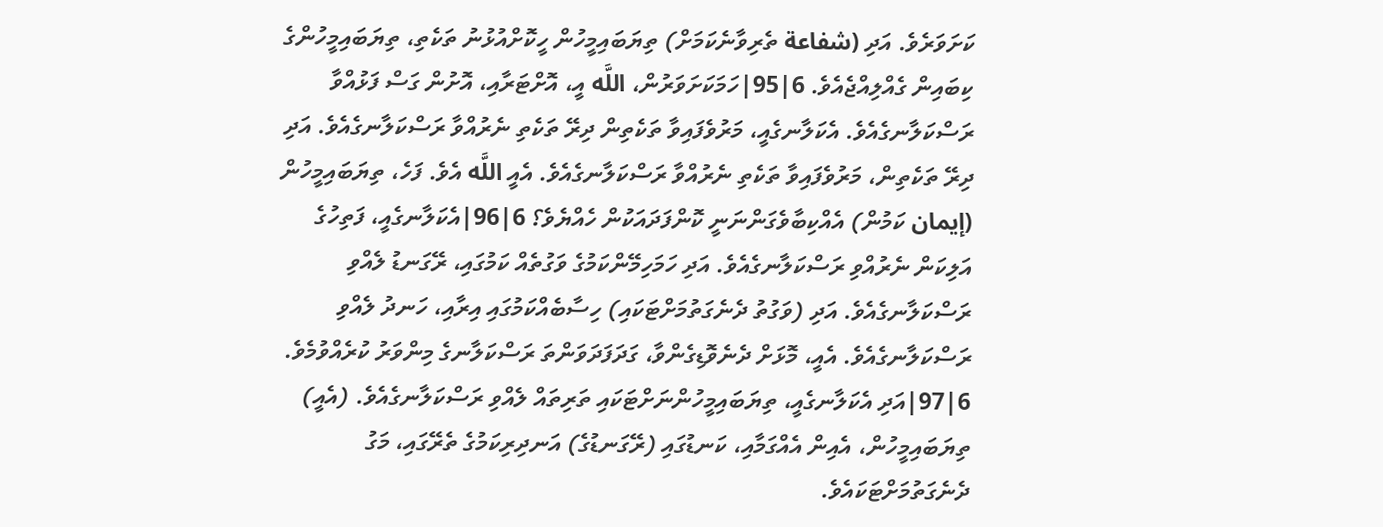ކަށަވަރެވެ. އަދި (شفاعة ތެރިވާނެކަމަށް) ތިޔަބައިމީހުން ހީކޮށްއުޅުނު ތަކެތި، ތިޔަބައިމީހުންގެ ކިބައިން ގެއްލިއްޖެއެވެ. 6|95|ހަމަކަށަވަރުން، اللَّه އީ، އޮށްޓަރާއި، އޮށުން ގަސް ފަޅުއްވާ ރަސްކަލާނގެއެވެ. އެކަލާނގެއީ، މަރުވެފައިވާ ތަކެތިން ދިރޭ ތަކެތި ނެރުއްވާ ރަސްކަލާނގެއެވެ. އަދި ދިރޭ ތަކެތިން، މަރުވެފައިވާ ތަކެތި ނެރުއްވާ ރަސްކަލާނގެއެވެ. އެއީ اللَّه އެވެ. ފަހެ، ތިޔަބައިމީހުން (إيمان ކަމުން) އެއްކިބާވެގަންނަނީ ކޮންފަދައަކުން ހެއްޔެވެ؟ 6|96|އެކަލާނގެއީ، ފަތިހުގެ އަލިކަން ނެރުއްވި ރަސްކަލާނގެއެވެ. އަދި ހަމަހިމޭންކަމުގެ ވަގުތެއް ކަމުގައި، ރޭގަނޑު ލެއްވި ރަސްކަލާނގެއެވެ. އަދި (ވަގުތު ދެނެގަތުމަށްޓަކައި) ހިސާބެއްކަމުގައި އިރާއި، ހަނދު ލެއްވި ރަސްކަލާނގެއެވެ. އެއީ، މޮޅަށް ދެނެވޮޑިގެންވާ، ގަދަފަދަވަންތަ ރަސްކަލާނގެ މިންވަރު ކުރެއްވުމެވެ. 6|97|އަދި އެކަލާނގެއީ، ތިޔަބައިމީހުންނަށްޓަކައި ތަރިތައް ލެއްވި ރަސްކަލާނގެއެވެ. (އެއީ) ތިޔަބައިމީހުން، އެއިން އެއްގަމާއި، ކަނޑުގައި (ރޭގަނޑުގެ) އަނދިރިކަމުގެ ތެރޭގައި، މަގު ދެނެގަތުމަށްޓަކައެވެ.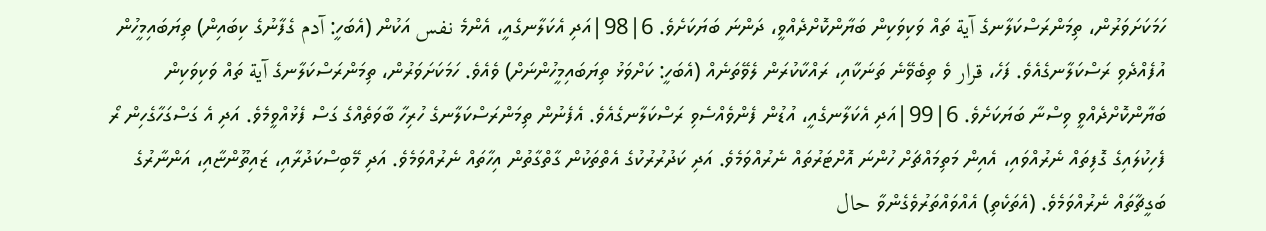ހަމަކަށަވަރުން، ތިމަންރަސްކަލާނގެ آية ތައް ވަކިވަކިން ބަޔާންކޮށްދެއްވީ، ދަންނަ ބަޔަކަށެވެ. 6|98|އަދި އެކަލާނގެއީ، އެންމެ نفس އަކުން (އެބަހީ: آدم ގެފާނުގެ ކިބައިން) ތިޔަބައިމީހުން އުފެއްދެވި ރަސްކަލާނގެއެވެ. ފަހެ، قرار ވެ ތިބެވޭނެ ތަނަކާއި، ރައްކާކުރަން ލެވޭތަނެއް (އެބަހީ: ކަށްވަޅު ތިޔަބައިމީހުންނަށް) ވެއެވެ. ހަމަކަށަވަރުން، ތިމަންރަސްކަލާނގެ آية ތައް ވަކިވަކިން ބަޔާންކޮށްދެއްވީ ވިސްނާ ބަޔަކަށެވެ. 6|99|އަދި އެކަލާނގެއީ، އުޑުން ފެންވެއްސެވި ރަސްކަލާނގެއެވެ. އެފެނުން ތިމަންރަސްކަލާނގެ ހުރިހާ ބާވަތެއްގެ ގަސް ފެޅުއްވީމެވެ. އަދި އެ ގަސްގަހާގެހިން ރޯ ފެހިކުލައިގެ ގޮފިތައް ނެރުއްވައި، އެއިން މަތިމައްޗަށް ހުންނަ އޮށްޓަރުތައް ނެރުއްވަމެވެ. އަދި ކަދުރުރުކުގެ އެތްތަކުން ގާތްގާތުން އިހާތައް ނެރުއްވަމެވެ. އަދި މޭބިސްކަދުރާއި، ޒައިތޫންޏާއި، އަންނާރުގެ ބަގީޗާތައް ނެރުއްވަމެވެ. (އެތަކެތި) އެއްވައްތަރުވެގެންވާ حال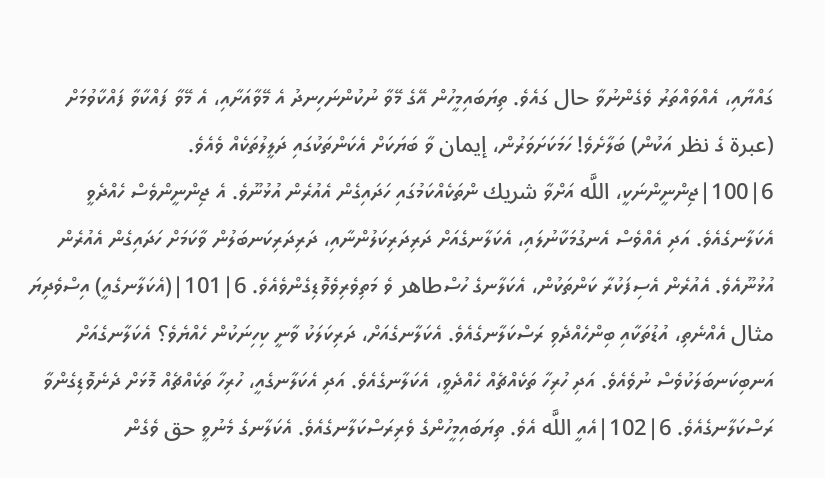ގައްޔާއި، އެއްވައްތަރު ވެގެންނުވާ حال ގައެވެ. ތިޔަބައިމީހުން އޭގެ މޭވާ ނުކުންނަހިނދު އެ މޭވާއަށާއި، އެ މޭވާ ފައްކާވާ ފައްކާވުމަށް (عبرة ގެ نظر އަކުން) ބަލާށެވެ! ހަމަކަށަވަރުން، إيمان ވާ ބަޔަކަށް އެކަންތަކުގައި ދަލީލުތަކެއް ވެއެވެ. 6|100|ޖިންނީންނަކީ، اللَّه އަށްވާ شريك ންތަކެއްކަމުގައި ހަދައިގެން އެއުރެން އުޅުނޫވެ. އެ ޖިންނީންވެސް ހެއްދެވީ އެކަލާނގެއެވެ. އަދި އެއްވެސް އެނގުމަކާނުލައި، އެކަލާނގެއަށް ދަރިދަރިކަލުންނާއި، ދަރިދަރިކަނބަލުން ވާކަމަށް ހަދައިގެން އެއުރެން އުޅުނޫއެވެ. އެއުރެން އެސިފަކުރާ ކަންތަކުން، އެކަލާނގެ ހުސްطاهر ވެ މަތިވެރިވެވޮޑިގެންވެއެވެ. 6|101|(އެކަލާނގެއީ) އިސްވެދިޔަ مثال އެއްނެތި، އުޑުތަކާއި ބިންހެއްދެވި ރަސްކަލާނގެއެވެ. އެކަލާނގެއަށް، ދަރިކަލަކު ވާނީ ކިހިނަކުން ހެއްޔެވެ؟ އެކަލާނގެއަށް އަނބިކަނބަލަކުވެސް ނުވެއެވެ. އަދި ހުރިހާ ތަކެއްޗެއް ހެއްދެވީ، އެކަލާނގެއެވެ. އަދި އެކަލާނގެއީ، ހުރިހާ ތަކެއްޗެއް މޮޅަށް ދެނެވޮޑިގެންވާ ރަސްކަލާނގެއެވެ. 6|102|އެއީ اللَّه އެވެ. ތިޔަބައިމީހުންގެ ވެރިރަސްކަލާނގެއެވެ. އެކަލާނގެ މެނުވީ حق ވެގެން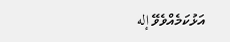އަޅުކަމެއްވެވޭ إله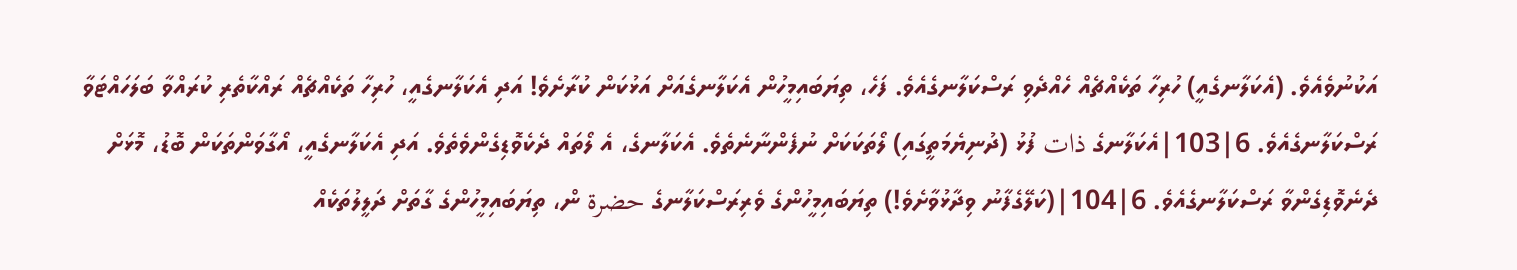އަކުނުވެއެވެ. (އެކަލާނގެއީ) ހުރިހާ ތަކެއްޗެއް ހެއްދެވި ރަސްކަލާނގެއެވެ. ފަހެ، ތިޔަބައިމީހުން އެކަލާނގެއަށް އަޅުކަން ކުރާށެވެ! އަދި އެކަލާނގެއީ، ހުރިހާ ތަކެއްޗެއް ރައްކާތެރި ކުރައްވާ ބަލަހައްޓަވާ ރަސްކަލާނގެއެވެ. 6|103|އެކަލާނގެ ذات ފުޅު (ދުނިޔެމަތީގައި) ލޯތަކަކަށް ނުފެންނާނެތެވެ. އެކަލާނގެ، އެ ލޯތައް ދެކެވޮޑިގެންވެތެވެ. އަދި އެކަލާނގެއީ، އޯގާވަންތަކަން ބޮޑު، މޮޅަށް ދެނެވޮޑިގެންވާ ރަސްކަލާނގެއެވެ. 6|104|(ކަލޭގެފާނު ވިދާޅުވާށެވެ!) ތިޔަބައިމީހުންގެ ވެރިރަސްކަލާނގެ حضرة ން، ތިޔަބައިމީހުންގެ ގާތަށް ދަލީލުތަކެއް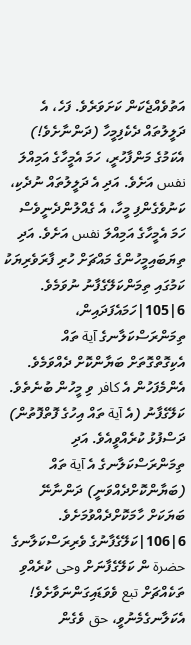އަތުވެއްޖެކަން ކަށަވަރެވެ. ފަހެ، އެ ދަލީލުތައް ދެކެފިމީހާ (ދަންނާށެވެ!) އެކަމުގެ މަންފާހުރީ، ހަމަ އެމީހާގެ އަމިއްލަ نفس އަށެވެ. އަދި އެ ދަލީލުތައް ނުދެކި، ކަނުވެގެންފި މީހާ، އެ ގެއްލުންދެނީވެސް ހަމަ އެމީހާގެ އަމިއްލަ نفس އަށެވެ. އަދި ތިޔަބައިމީހުންގެ މައްޗަށް ހުރި ފާރަވެރިޔަކު ކަމުގައި ތިމަންކަލޭގެފާނު ނުވަމެވެ. 6|105|ހަމައެފަދައިން، ތިމަންރަސްކަލާނގެ آية ތައް އެކިގޮތްގޮތަށް ބަޔާންކޮށް ދެއްވަމެވެ. އެންމެފަހުން އެ كافر ވި މީހުން ބުނެތެވެ. ކަލޭގެފާނު (އެ آية ތައް އިހުގެ ފޮތްފޮތުން) ދަސްފުޅު ކުރެއްވީއެވެ. އަދި ތިމަންރަސްކަލާނގެ އެ آية ތައް (ބަޔާންކޮށްދެއްވަނީ) ދަންނާނޭ ބަޔަކަށް ހާމަކޮށްދެއްވުމަށެވެ. 6|106|ކަލޭގެފާނުގެ ވެރިރަސްކަލާނގެ حضرة ން ކަލޭގެފާނަށް وحى ކުރެއްވި ތަކެއްޗަށް تبع ވެވަޑައިގަންނަވާށެވެ! އެކަލާނގެމެނުވީ، حق ވެގެން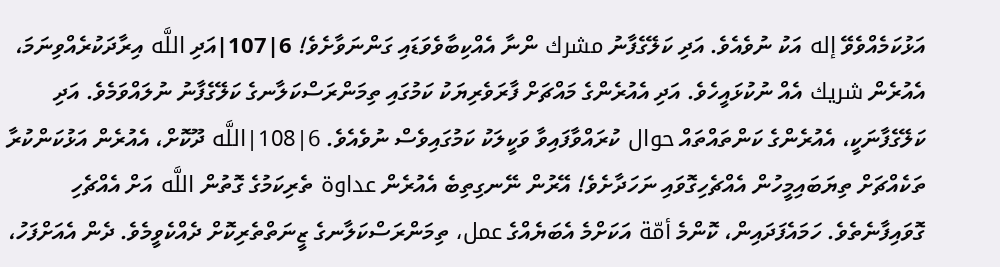އަޅުކަމެއްވެވޭ إله އަކު ނުވެއެވެ. އަދި ކަލޭގެފާނު مشرك ންނާ އެއްކިބާވެވަޑައި ގަންނަވާށެވެ! 6|107|އަދި اللَّه އިރާދަކުރެއްވިނަމަ، އެއުރެން شريك އެއް ނުކުޅައީހެވެ. އަދި އެއުރެންގެ މައްޗަށް ފާރަވެރިޔަކު ކަމުގައި ތިމަންރަސްކަލާނގެ ކަލޭގެފާނު ނުލައްވަމެވެ. އަދި ކަލޭގެފާނަކީ، އެއުރެންގެ ކަންތައްތައް حوال ކުރައްވާފައިވާ ވަކީލަކު ކަމުގައިވެސް ނުވެއެވެ. 6|108|اللَّه ދޫކޮށް، އެއުރެން އަޅުކަންކުރާ ތަކެއްޗަށް ތިޔަބައިމީހުން އެއްޗެހިގޮވައި ނަހަދާށެވެ! އޭރުން ނޭނގިތިބެ އެއުރެން عداوة ތެރިކަމުގެ ގޮތުން اللَّه އަށް އެއްޗެހި ގޮވައިފާނެތެވެ. ހަމައެފަދައިން، ކޮންމެ أمّة އަކަށްމެ އެބަޔެއްގެ عمل، ތިމަންރަސްކަލާނގެ ޒީނަތްތެރިކޮށް ދެއްކެވީމެވެ. ދެން އެއަށްފަހު،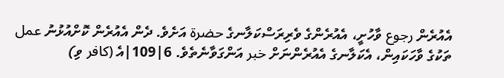އެއުރެން رجوع ވާހުށީ، އެއުރެންގެ ވެރިރަސްކަލާނގެ حضرة އަށެވެ. ދެން އެއުރެން ކޮށްއުޅުނު عمل ތަކުގެ ވާހަކައިން، އެކަލާނގެ އެއުރެންނަށް خبر އަންގަވާނެތެވެ. 6|109|އެ (كافر ވި)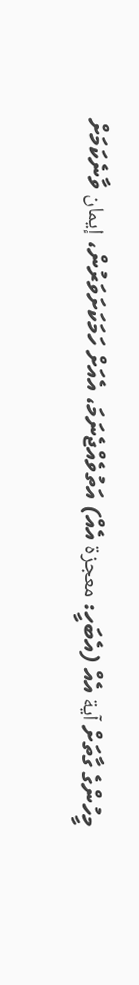މީހުންގެ ގާތަށް آية އެއް (އެބަހީ: معجزة އެއް) އަތުވެއްޖެނަމަ، އެއަށް ހަމަކަށަވަރުން، إيمان ވާނެކަމަށް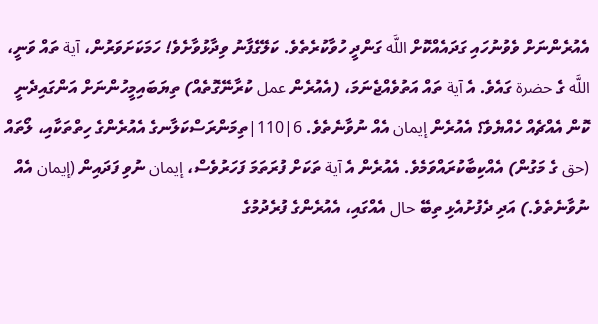އެއުރެންނަށް ވެވުނުހައި ގަދައެއްކޮށް اللَّه ގަންދީ ހުވާކުރެތެވެ. ކަލޭގެފާނު ވިދާޅުވާށެވެ! ހަމަކަށަވަރުން، آية ތައް ވަނީ، اللَّه ގެ حضرة ގައެވެ. އެ آية ތައް އަތުވެއްޖެނަމަ، (އެއުރެން عمل ކުރާނޭގޮތެއް) ތިޔަބައިމީހުންނަށް އަންގައިދެނީ ކޮން އެއްޗެއް ހެއްޔެވެ؟ އެއުރެން إيمان އެއް ނުވާނެތެވެ. 6|110|ތިމަންރަސްކަލާނގެ އެއުރެންގެ ހިތްތަކާއި، ލޯތައް (حق ގެ މަގުން) އެއްކިބާކުރައްވަމެވެ. އެއުރެން އެ آية ތަކަށް ފުރަތަމަ ފަހަރުވެސް، إيمان ނުވި ފަދައިން (إيمان އެއް ނުވާނެތެވެ.) އަދި ދެފުށުއެޅި ތިބޭ حال އެއްގައި، އެއުރެންގެ ފުރެދުމުގެ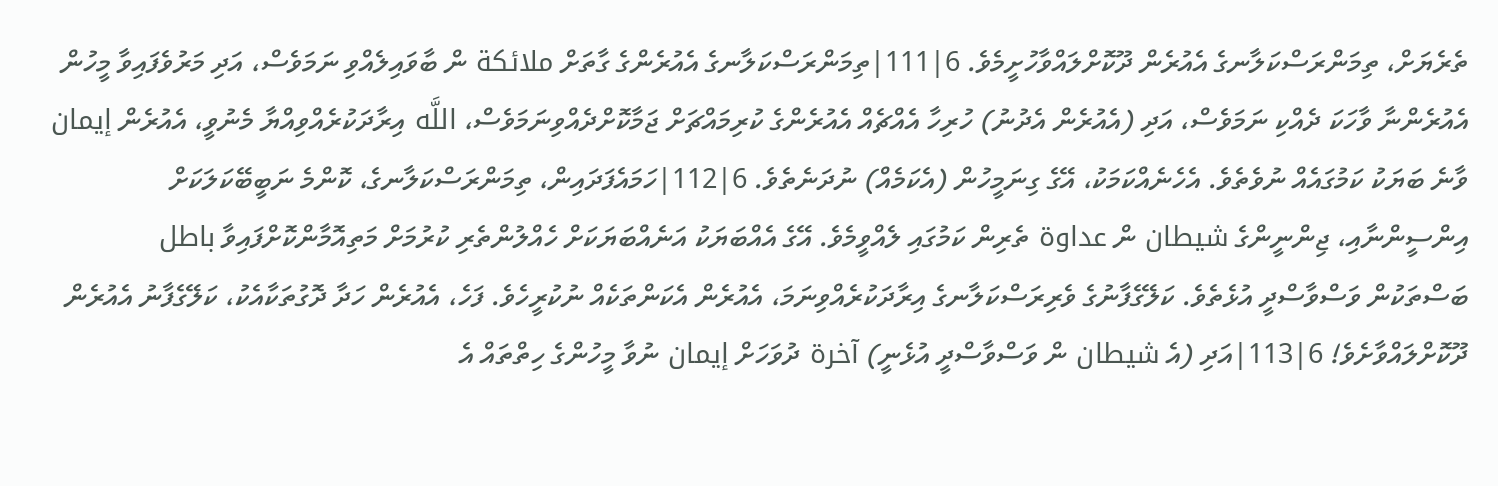ތެރެޔަށް، ތިމަންރަސްކަލާނގެ އެއުރެން ދޫކޮށްލައްވާހުށީމެވެ. 6|111|ތިމަންރަސްކަލާނގެ އެއުރެންގެ ގާތަށް ملائكة ން ބާވައިލެއްވި ނަމަވެސް، އަދި މަރުވެފައިވާ މީހުން އެއުރެންނާ ވާހަކަ ދެއްކި ނަމަވެސް، އަދި (އެއުރެން އެދުނު) ހުރިހާ އެއްޗެއް އެއުރެންގެ ކުރިމައްޗަށް ޖަމާކޮށްދެއްވިނަމަވެސް، اللَّه އިރާދަކުރެއްވިއްޔާ މެނުވީ، އެއުރެން إيمان ވާނެ ބަޔަކު ކަމުގައެއް ނުވެތެވެ. އެހެނެއްކަމަކު، އޭގެ ގިނަމީހުން (އެކަމެއް) ނުދަނެތެވެ. 6|112|ހަމައެފަދައިން، ތިމަންރަސްކަލާނގެ، ކޮންމެ ނަބީބޭކަލަކަށް އިންސީންނާއި، ޖިންނީންގެ شيطان ން عداوة ތެރިން ކަމުގައި ލެއްވީމެވެ. އޭގެ އެއްބަޔަކު އަނެއްބަޔަކަށް ހެއްލުންތެރި ކުރުމަށް މަތިއޮމާންކޮށްފައިވާ باطل ބަސްތަކުން ވަސްވާސްދީ އުޅެތެވެ. ކަލޭގެފާނުގެ ވެރިރަސްކަލާނގެ އިރާދަކުރެއްވިނަމަ، އެއުރެން އެކަންތަކެއް ނުކުރީހެވެ. ފަހެ، އެއުރެން ހަދާ ދޮގުތަކާއެކު، ކަލޭގެފާނު އެއުރެން ދޫކޮށްލައްވާށެވެ! 6|113|އަދި (އެ شيطان ން ވަސްވާސްދީ އުޅެނީ) آخرة ދުވަހަށް إيمان ނުވާ މީހުންގެ ހިތްތައް އެ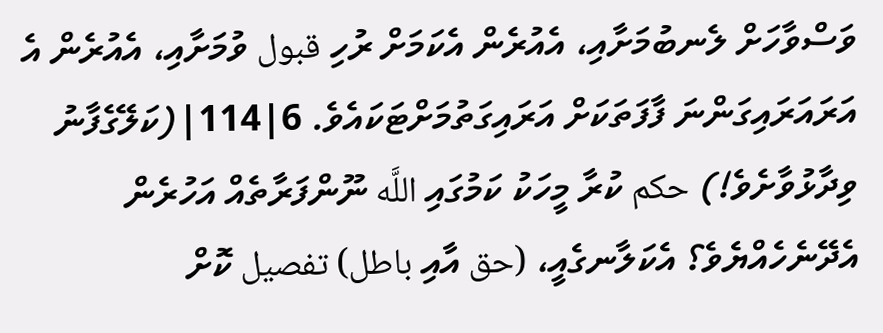ވަސްވާހަށް ލެނބުމަށާއި، އެއުރެން އެކަމަށް ރުހި قبول ވުމަށާއި، އެއުރެން އެ އަރައަރައިގަންނަ ފާފަތަކަށް އަރައިގަތުމަށްޓަކައެވެ. 6|114|(ކަލޭގެފާނު ވިދާޅުވާށެވެ!) حكم ކުރާ މީހަކު ކަމުގައި اللَّه ނޫންފަރާތެއް އަހުރެން އެދޭނެހެއްޔެވެ؟ އެކަލާނގެއީ، (حق އާއި باطل) تفصيل ކޮށް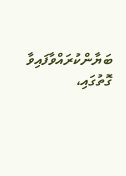ބަޔާންކުރައްވާފައިވާ ގޮތުގައި،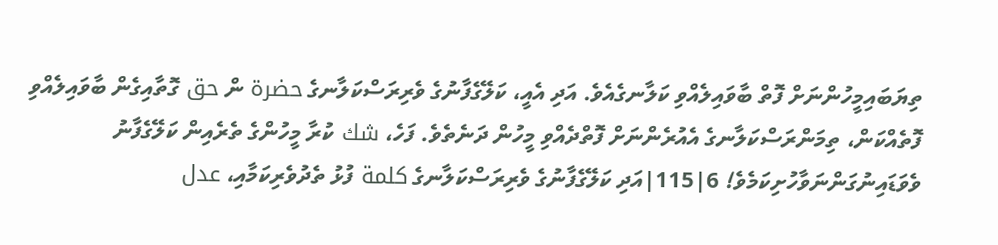ތިޔަބައިމީހުންނަށް ފޮތް ބާވައިލެއްވި ކަލާނގެއެވެ. އަދި އެއީ، ކަލޭގެފާނުގެ ވެރިރަސްކަލާނގެ حضرة ން حق ގޮތާއިގެން ބާވައިލެއްވި ފޮތެއްކަން، ތިމަންރަސްކަލާނގެ އެއުރެންނަށް ފޮތްދެއްވި މީހުން ދަނެތެވެ. ފަހެ، شك ކުރާ މީހުންގެ ތެރެއިން ކަލޭގެފާނު ވެވަޑައިނުގަންނަވާހުށިކަމެވެ! 6|115|އަދި ކަލޭގެފާނުގެ ވެރިރަސްކަލާނގެ كلمة ފުޅު ތެދުވެރިކަމާއި، عدل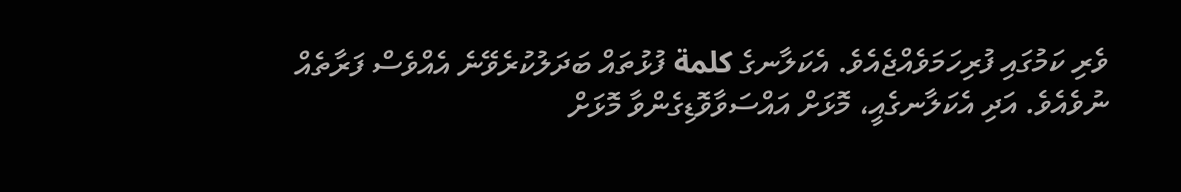ވެރި ކަމުގައި ފުރިހަމަވެއްޖެއެވެ. އެކަލާނގެ كلمة ފުޅުތައް ބަދަލުކުރެވޭނެ އެއްވެސް ފަރާތެއް ނުވެއެވެ. އަދި އެކަލާނގެއީ، މޮޅަށް އައްސަވާވޮޑިގެންވާ މޮޅަށް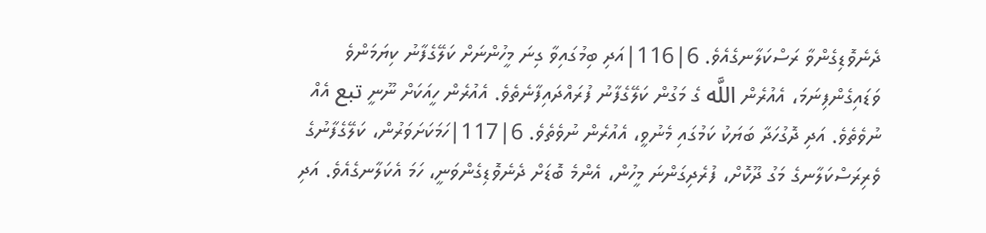ދެނެވޮޑިގެންވާ ރަސްކަލާނގެއެވެ. 6|116|އަދި ބިމުގައިވާ ގިނަ މީހުންނަށް ކަލޭގެފާނު ކިޔަމަންވެ ވަޑައިގެންފިނަމަ، އެއުރެން اللَّه ގެ މަގުން ކަލޭގެފާނު ފުރައްދައިފާނެތެވެ. އެއުރެން ހީއަކަށް ނޫނީ تبع އެއް ނުވެތެވެ. އަދި ދޮގުހަދާ ބަޔަކު ކަމުގައި މެނުވީ، އެއުރެން ނުވެތެވެ. 6|117|ހަމަކަށަވަރުން، ކަލޭގެފާނުގެ ވެރިރަސްކަލާނގެ މަގު ދޫކޮށް، ފުރެދިގަންނަ މީހުން، އެންމެ ބޮޑަށް ދެނެވޮޑިގެންވަނީ، ހަމަ އެކަލާނގެއެވެ. އަދި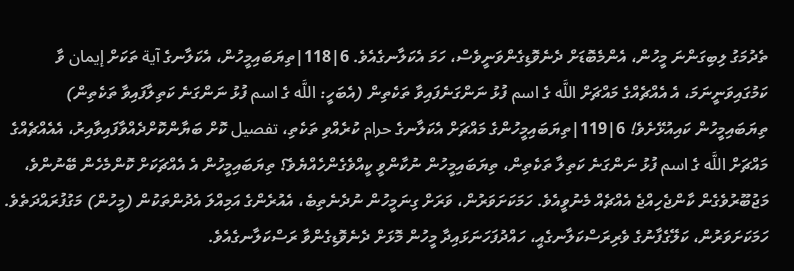ތެދުމަގު ލިބިގަންނަ މީހުން، އެންމެބޮޑަށް ދެނެވޮޑިގެންވަނީވެސް، ހަމަ އެކަލާނގެއެވެ. 6|118|ތިޔަބައިމީހުން، އެކަލާނގެ آية ތަކަށް إيمان ވާ ކަމުގައިވަނީނަމަ، އެ އެއްޗެއްގެ މައްޗަށް اللَّه ގެ اسم ފުޅު ނަންގަނެފައިވާ ތަކެތިން (އެބަހީ: اللَّه ގެ اسم ފުޅު ނަންގަނެ ކަތިލާފައިވާ ތަކެތިން) ތިޔަބައިމީހުން ކައިއުޅޭށެވެ! 6|119|ތިޔަބައިމީހުންގެ މައްޗަށް އެކަލާނގެ حرام ކުރެއްވި ތަކެތި، تفصيل ކޮށް ބަޔާންކޮށްދެއްވާފައިވާއިރު، އެއެއްޗެއްގެ މައްޗަށް اللَّه ގެ اسم ފުޅު ނަންގަނެ ކަތިލާ ތަކެތިން، ތިޔަބައިމީހުން ނުކާންވީ ކީއްވެގެންހެއްޔެވެ؟ ތިޔަބައިމީހުން އެ އެއްޗަކަށް ކޮންމެހެން ބޭނުންވެ، މަޖުބޫރުވެގެން ކާންޖެހިއްޖެ އެއްޗެއް މެނުވީއެވެ. ހަމަކަށަވަރުން، ވަރަށް ގިނަމީހުން ނުދެނެތިބެ، އެއުރެންގެ އަމިއްލަ އެދުންތަކުން (މީހުން) މަގުފުރައްދަތެވެ. ހަމަކަށަވަރުން، ކަލޭގެފާނުގެ ވެރިރަސްކަލާނގެއީ، ހައްދުފަހަނަޅައިދާ މީހުން މޮޅަށް ދެނެވޮޑިގެންވާ ރަސްކަލާނގެއެވެ.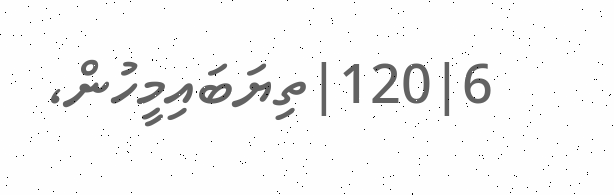6|120|ތިޔަބައިމީހުން،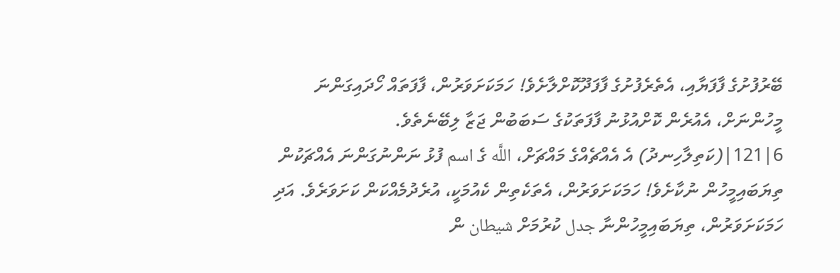ބޭރުފުށުގެ ފާފަޔާއި، އެތެރެފުށުގެ ފާފަދޫކޮށްލާށެވެ! ހަމަކަށަވަރުން، ފާފަތައް ހޯދައިގަންނަ މީހުންނަށް، އެއުރެން ކޮށްއުޅުނު ފާފަތަކުގެ ސަބަބުން ޖަޒާ ލިބޭނެތެވެ. 6|121|(ކަތިލާހިނދު) އެ އެއްޗެއްގެ މައްޗަށް، اللَّه ގެ اسم ފުޅު ނަންނުގަންނަ އެއްޗަކުން ތިޔަބައިމީހުން ނުކާށެވެ! ހަމަކަށަވަރުން، އެތަކެތިން ކެއުމަކީ، އުރެދުމެއްކަން ކަށަވަރެވެ. އަދި ހަމަކަށަވަރުން، ތިޔަބައިމީހުންނާ جدل ކުރުމަށް شيطان ން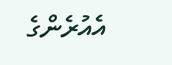އެއުރެންގެ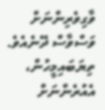ވާގިވެރިންނަށް ވަސްވާސް ދޭނެއެވެ. ތިޔަބައިމީހުން، އެއުރެންނަށް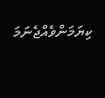ކިޔަމަންވެއްޖެނަމަ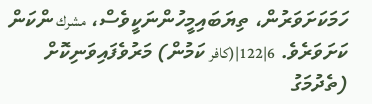ހަމަކަށަވަރުން، ތިޔަބައިމީހުންނަކީވެސް، مشرك ންކަން ކަށަވަރެވެ. 6|122|(كافر ކަމުން) މަރުވެފައިވަނިކޮށް (ތެދުމަގު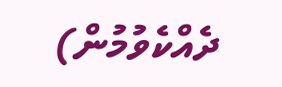ދެއްކެވުމުން)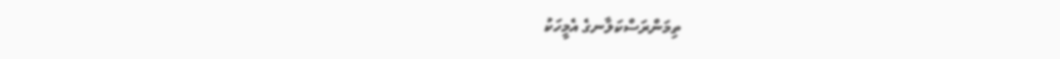ތިމަންރަސްކަލާނގެ އެމީހަކު